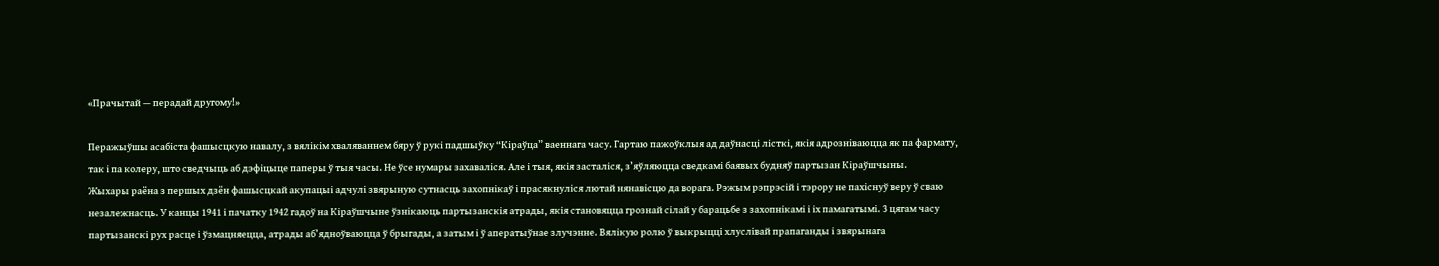«Прачытай — перадай другому!»

Перажыўшы асабіста фашысцкую навалу, з вялікім хваляваннем бяру ў рукі падшыўку “Кіраўца” ваеннага часу. Гартаю пажоўклыя ад даўнасці лісткі, якія адрозніваюцца як па фармату, так і па колеру, што сведчыць аб дэфіцыце паперы ў тыя часы. Не ўсе нумары захаваліся. Але і тыя, якія засталіся, з’яўляюцца сведкамі баявых будняў партызан Кіраўшчыны.
Жыхары раёна з першых дзён фашысцкай акупацыі адчулі звярыную сутнасць захопнікаў і прасякнуліся лютай нянавісцю да ворага. Рэжым рэпрэсій і тэрору не пахіснуў веру ў сваю незалежнасць. У канцы 1941 і пачатку 1942 гадоў на Кіраўшчыне ўзнікаюць партызанскія атрады, якія становяцца грознай сілай у барацьбе з захопнікамі і іх памагатымі. 3 цягам часу партызанскі рух расце і ўзмацняецца, атрады аб’ядноўваюцца ў брыгады, а затым і ў аператыўнае злучэнне. Вялікую ролю ў выкрыцці хлуслівай прапаганды і звярынага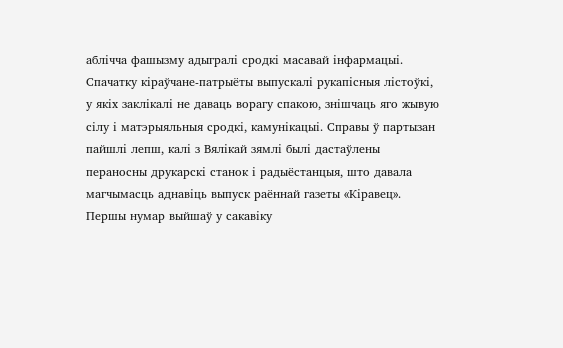аблічча фашызму адыгралі сродкі масавай інфармацыі.
Спачатку кіраўчане-патрыёты выпускалі рукапісныя лістоўкі, у якіх заклікалі не даваць ворагу спакою, знішчаць яго жывую сілу і матэрыяльныя сродкі, камунікацыі. Справы ў партызан пайшлі лепш, калі з Вялікай зямлі былі дастаўлены пераносны друкарскі станок і радыёстанцыя, што давала магчымасць аднавіць выпуск раённай газеты «Кіравец». Першы нумар выйшаў у сакавіку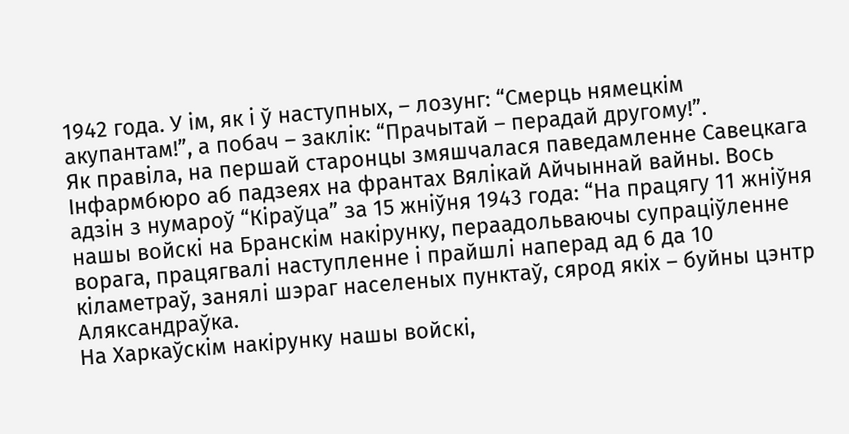1942 года. У ім, як і ў наступных, – лозунг: “Смерць нямецкім акупантам!”, а побач – заклік: “Прачытай – перадай другому!”.
Як правіла, на першай старонцы змяшчалася паведамленне Савецкага Інфармбюро аб падзеях на франтах Вялікай Айчыннай вайны. Вось адзін з нумароў “Кіраўца” за 15 жніўня 1943 года: “На працягу 11 жніўня нашы войскі на Бранскім накірунку, пераадольваючы супраціўленне ворага, працягвалі наступленне і прайшлі наперад ад 6 да 10 кіламетраў, занялі шэраг населеных пунктаў, сярод якіх – буйны цэнтр Аляксандраўка.
На Харкаўскім накірунку нашы войскі,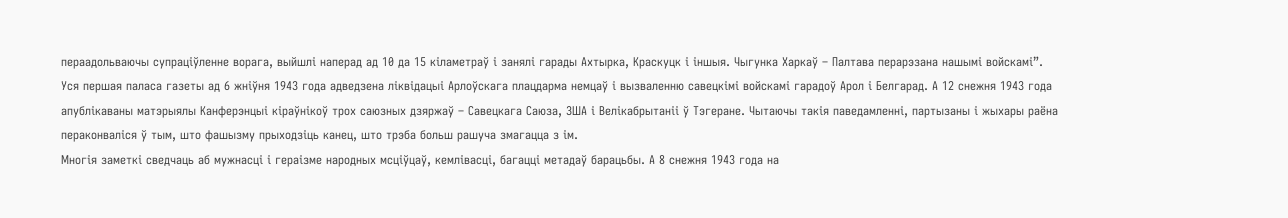пераадольваючы супраціўленне ворага, выйшлі наперад ад 10 да 15 кіламетраў і занялі гарады Ахтырка, Краскуцк і іншыя. Чыгунка Харкаў – Палтава перарэзана нашымі войскамі”.
Уся першая паласа газеты ад 6 жніўня 1943 года адведзена ліквідацыі Арлоўскага плацдарма немцаў і вызваленню савецкімі войскамі гарадоў Арол і Белгарад. А 12 снежня 1943 года апублікаваны матэрыялы Канферэнцыі кіраўнікоў трох саюзных дзяржаў – Савецкага Саюза, ЗША і Велікабрытаніі ў Тэгеране. Чытаючы такія паведамленні, партызаны і жыхары раёна пераконваліся ў тым, што фашызму прыходзіць канец, што трэба больш рашуча змагацца з ім.
Многія заметкі сведчаць аб мужнасці і гераізме народных мсціўцаў, кемлівасці, багацці метадаў барацьбы. А 8 снежня 1943 года на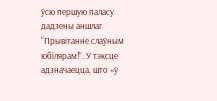ўсю першую паласу дадзены аншлаг “Прывітанне слаўным юбілярам!”. У тэксце адзначаецца, што «ў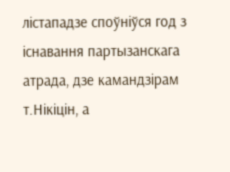лістападзе споўніўся год з існавання партызанскага атрада, дзе камандзірам т.Нікіцін, а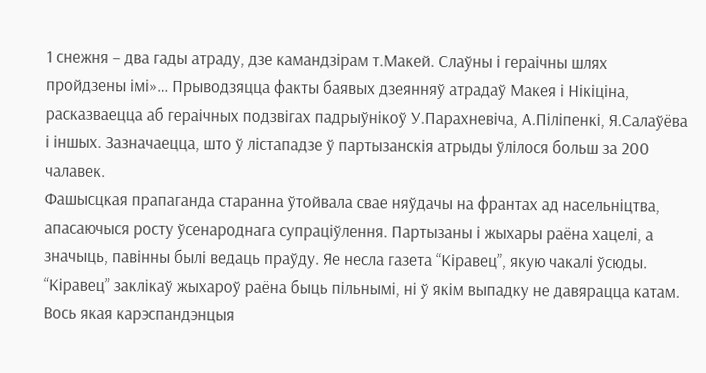1 снежня – два гады атраду, дзе камандзірам т.Макей. Слаўны і гераічны шлях пройдзены імі»… Прыводзяцца факты баявых дзеянняў атрадаў Макея і Нікіціна, расказваецца аб гераічных подзвігах падрыўнікоў У.Парахневіча, А.Піліпенкі, Я.Салаўёва і іншых. Зазначаецца, што ў лістападзе ў партызанскія атрыды ўлілося больш за 200 чалавек.
Фашысцкая прапаганда старанна ўтойвала свае няўдачы на франтах ад насельніцтва, апасаючыся росту ўсенароднага супраціўлення. Партызаны і жыхары раёна хацелі, а значыць, павінны былі ведаць праўду. Яе несла газета “Кіравец”, якую чакалі ўсюды.
“Кіравец” заклікаў жыхароў раёна быць пільнымі, ні ў якім выпадку не давярацца катам.
Вось якая карэспандэнцыя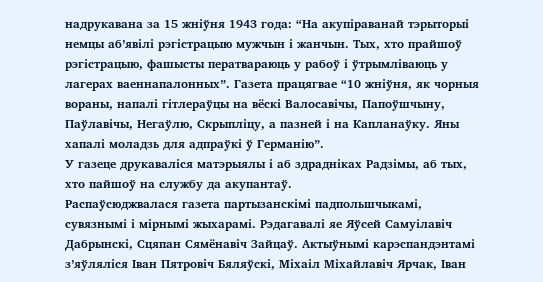надрукавана за 15 жніўня 1943 года: “На акупіраванай тэрыторыі немцы аб’явілі рэгістрацыю мужчын і жанчын. Тых, хто прайшоў рэгістрацыю, фашысты ператвараюць у рабоў і ўтрымліваюць у лагерах ваеннапалонных”. Газета працягвае “10 жніўня, як чорныя вораны, напалі гітлераўцы на вёскі Валосавічы, Папоўшчыну, Паўлавічы, Негаўлю, Скрыпліцу, а пазней і на Капланаўку. Яны хапалі моладзь для адпраўкі ў Германію”.
У газеце друкаваліся матэрыялы і аб здрадніках Радзімы, аб тых, хто пайшоў на службу да акупантаў.
Распаўсюджвалася газета партызанскімі падпольшчыкамі, сувязнымі і мірнымі жыхарамі. Рэдагавалі яе Яўсей Самуілавіч Дабрынскі, Сцяпан Сямёнавіч Зайцаў. Актыўнымі карэспандэнтамі з’яўляліся Іван Пятровіч Бяляўскі, Міхаіл Міхайлавіч Ярчак, Іван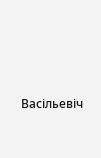Васільевіч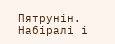Пятрунін.
Набіралі і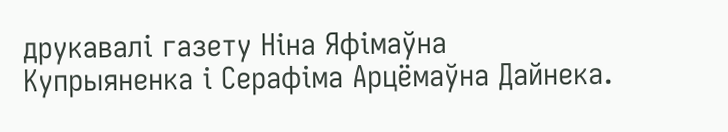друкавалі газету Ніна Яфімаўна Купрыяненка і Серафіма Арцёмаўна Дайнека.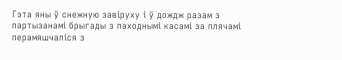Гэта яны ў снежную завіруху і ў дождж разам з партызанамі брыгады з паходнымі касамі за плячамі перамяшчаліся з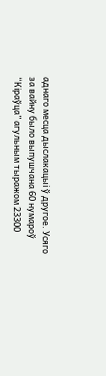аднаго месца дыслакацыі ў другое. Усяго за вайну было выпушчана 60 нумароў “Кіраўца” агульным тыражом 23300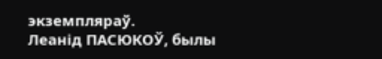экземпляраў.
Леанід ПАСЮКОЎ, былы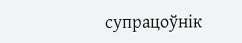супрацоўнік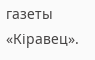газеты «Кіравец».